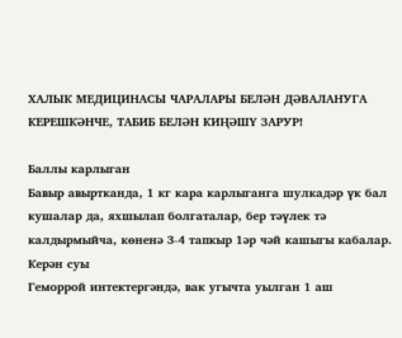ХАЛЫК МЕДИЦИНАСЫ ЧАРАЛАРЫ БЕЛӘН ДӘВАЛАНУГА КЕРЕШКӘНЧЕ, ТАБИБ БЕЛӘН КИҢӘШҮ ЗАРУР!

Баллы карлыган
Бавыр авыртканда, 1 кг кара карлыганга шулкадәр үк бал кушалар да, яхшылап болгаталар, бер тәүлек тә калдырмыйча, көненә 3-4 тапкыр 1әр чәй кашыгы кабалар.
Керән суы
Геморрой интектергәндә, вак угычта уылган 1 аш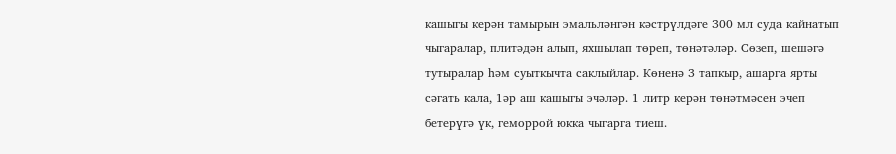кашыгы керән тамырын эмальләнгән кәстрүлдәге 300 мл суда кайнатып чыгаралар, плитәдән алып, яхшылап төреп, төнәтәләр. Сөзеп, шешәгә тутыралар һәм суыткычта саклыйлар. Көненә 3 тапкыр, ашарга ярты сәгать кала, 1әр аш кашыгы эчәләр. 1 литр керән төнәтмәсен эчеп бетерүгә үк, геморрой юкка чыгарга тиеш.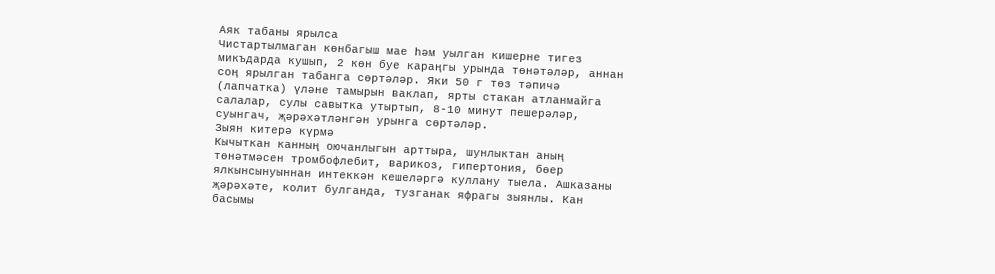Аяк табаны ярылса
Чистартылмаган көнбагыш мае һәм уылган кишерне тигез микъдарда кушып, 2 көн буе караңгы урында төнәтәләр, аннан соң ярылган табанга сөртәләр. Яки 50 г төз тәпичә (лапчатка) үләне тамырын ваклап, ярты стакан атланмайга салалар, сулы савытка утыртып, 8-10 минут пешерәләр, суынгач, җәрәхәтләнгән урынга сөртәләр.
Зыян китерә күрмә
Кычыткан канның оючанлыгын арттыра, шунлыктан аның төнәтмәсен тромбофлебит, варикоз, гипертония, бөер ялкынсынуыннан интеккән кешеләргә куллану тыела. Ашказаны җәрәхәте, колит булганда, тузганак яфрагы зыянлы. Кан басымы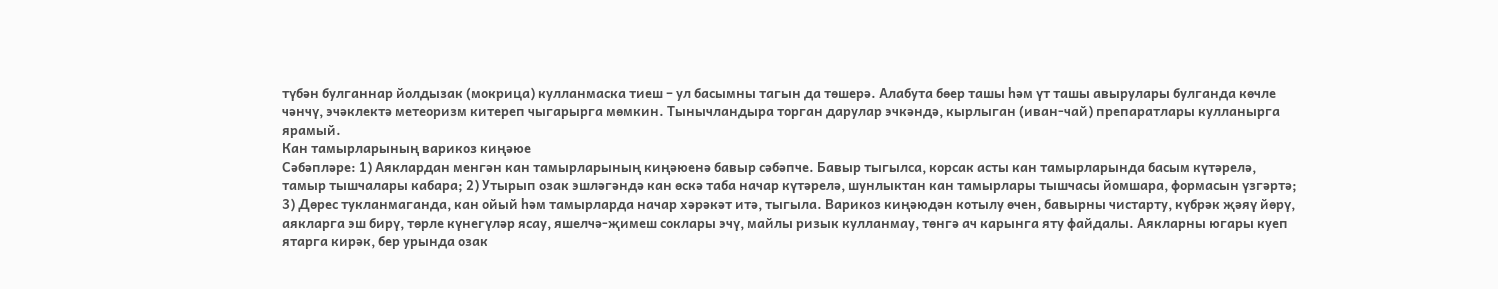түбән булганнар йолдызак (мокрица) кулланмаска тиеш – ул басымны тагын да төшерә. Алабута бөер ташы һәм үт ташы авырулары булганда көчле чәнчү, эчәклектә метеоризм китереп чыгарырга мөмкин. Тынычландыра торган дарулар эчкәндә, кырлыган (иван-чай) препаратлары кулланырга ярамый.
Кан тамырларының варикоз киңәюе
Сәбәпләре: 1) Аяклардан менгән кан тамырларының киңәюенә бавыр сәбәпче. Бавыр тыгылса, корсак асты кан тамырларында басым күтәрелә, тамыр тышчалары кабара; 2) Утырып озак эшләгәндә кан өскә таба начар күтәрелә, шунлыктан кан тамырлары тышчасы йомшара, формасын үзгәртә; 3) Дөрес тукланмаганда, кан ойый һәм тамырларда начар хәрәкәт итә, тыгыла. Варикоз киңәюдән котылу өчен, бавырны чистарту, күбрәк җәяү йөрү, аякларга эш бирү, төрле күнегүләр ясау, яшелчә-җимеш соклары эчү, майлы ризык кулланмау, төнгә ач карынга яту файдалы. Аякларны югары куеп ятарга кирәк, бер урында озак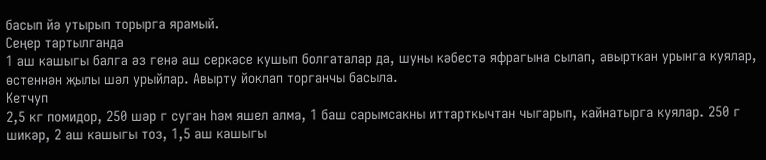басып йә утырып торырга ярамый.
Сеңер тартылганда
1 аш кашыгы балга әз генә аш серкәсе кушып болгаталар да, шуны кәбестә яфрагына сылап, авырткан урынга куялар, өстеннән җылы шәл урыйлар. Авырту йоклап торганчы басыла.
Кетчуп
2,5 кг помидор, 250 шәр г суган һәм яшел алма, 1 баш сарымсакны иттарткычтан чыгарып, кайнатырга куялар. 250 г шикәр, 2 аш кашыгы тоз, 1,5 аш кашыгы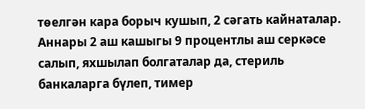төелгән кара борыч кушып, 2 сәгать кайнаталар. Аннары 2 аш кашыгы 9 процентлы аш серкәсе салып, яхшылап болгаталар да, стериль банкаларга бүлеп, тимер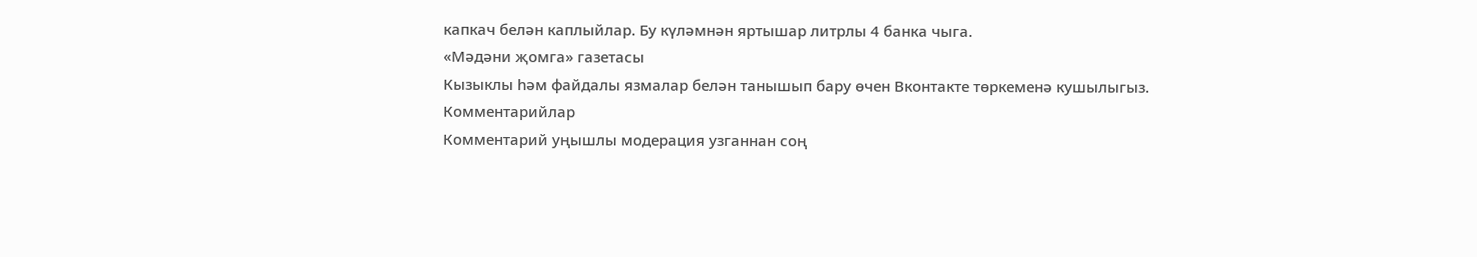капкач белән каплыйлар. Бу күләмнән яртышар литрлы 4 банка чыга.
«Мәдәни җомга» газетасы
Кызыклы һәм файдалы язмалар белән танышып бару өчен Вконтакте төркеменә кушылыгыз.
Комментарийлар
Комментарий уңышлы модерация узганнан соң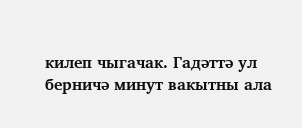килеп чыгачак. Гадәттә ул берничә минут вакытны ала